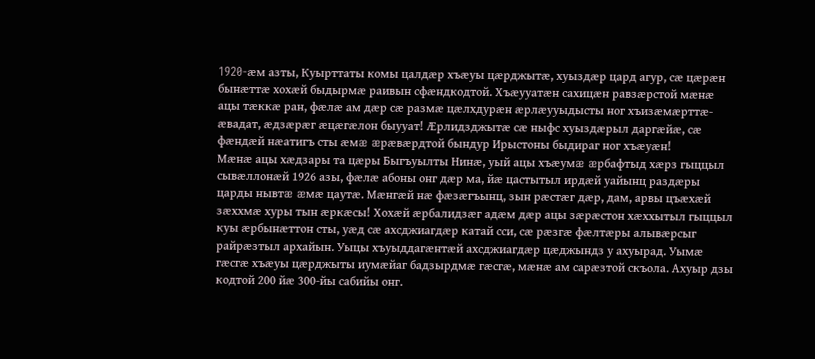1920-æм азты, Куырттаты комы цалдæр хъæуы цæрджытæ, хуыздæр цард агур, сæ цæрæн бынæттæ хохæй быдырмæ раивын сфæндкодтой. Хъæууатæн сахицæн равзæрстой мæнæ ацы тæккæ ран, фæлæ ам дæр сæ размæ цæлхдурæн æрлæууыдысты ног хъизæмæрттæ-æвадат, æдзæрæг æцæгæлон быууат! Æрлидзджытæ сæ ныфс хуыздæрыл даргæйæ, сæ фæндæй нæатигъ сты æмæ æрæвæрдтой бындур Ирыстоны быдираг ног хъæуæн!
Мæнæ ацы хæдзары та цæры Быгъуылты Нинæ, уый ацы хъæумæ æрбафтыд хæрз гыццыл сывæллонæй 1926 азы, фæлæ абоны онг дæр ма, йæ цастытыл ирдæй уайынц раздæры царды нывтæ æмæ цаутæ. Мæнгæй нæ фæзæгъынц, зын рæстæг дæр, дам, арвы цъæхæй зæххмæ хуры тын æркæсы! Хохæй æрбалидзæг адæм дæр ацы зæрæстон хæххытыл гыццыл куы æрбынæттон сты, уæд сæ ахсджиагдæр катай сси, сæ рæзгæ фæлтæры алывæрсыг райрæзтыл архайын. Уыцы хъуыддагæнтæй ахсджиагдæр цæджындз у ахуырад. Уымæ гæсгæ хъæуы цæрджыты иумæйаг бадзырдмæ гæсгæ, мæнæ ам сарæзтой скъола. Ахуыр дзы кодтой 200 йæ 300-йы сабийы онг.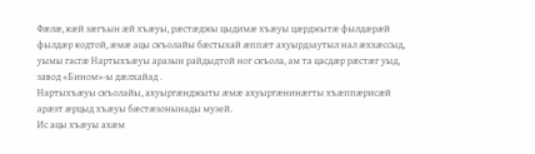Фæлæ, кæй зæгъын æй хъæуы, рæстæджы цыдимæ хъæуы цæрджытæ фылдæрæй фылдæр кодтой, æмæ ацы скъолайы бæстыхай æппæт ахуырдзаутыл нал æххæссыд, уымы гасгæ Нартыхъæуы аразын райдыдтой ног скъола, ам та цасдæр рæстæг уыд, завод «Бином»-ы дæлхайад .
Нартыхъæуы скъолайы, ахуыргæнджыты æмæ ахуыргæнинæгты хъæппæрисæй арæзт æрцыд хъæуы бæстæзонынады музей.
Ис ацы хъæуы ахæм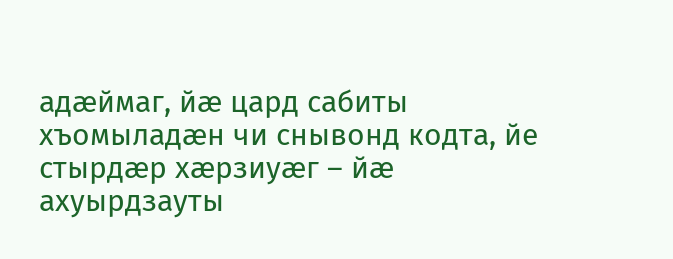адæймаг, йæ цард сабиты хъомыладæн чи снывонд кодта, йе стырдæр хæрзиуæг – йæ ахуырдзауты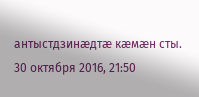антыстдзинæдтæ кæмæн сты.
30 октября 2016, 21:50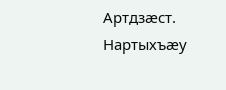Артдзæст. Нартыхъæу